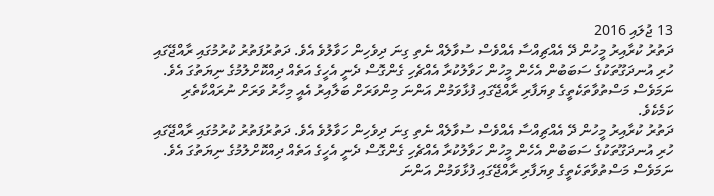13 ޖުލައި 2016
ދަތުރު ކުރާއިރު މީހުން ދޭ އެއްޗިއްސާ އެއްވެސް ސުވާލެއް ނެތި ގިނަ ދިވެހިން ހަވާލުވެ އެވެ. ދަތުރުފަތުރު ކުރުމުގައި ރާއްޖޭގައި ހުރި އުނދަގޫތަކުގެ ސަބަބުން އެހެން މީހުން ހަވާލުކުރާ އެއްޗެހި ގެންގޮސް ދެނީ އެހީގެ އަތެއް ދިއްކޮށްލުމުގެ ނިޔަތުގަ އެވެ. ނަމަވެސް މަސްތުވާތަކެތީގެ ވިޔަފާރި ރާއްޖޭގައި ފުޅާވަމުން އަންނަ މިންވަރަށް ބަލާއިރު އެއީ މިހާރު ވަރަށް ނުރައްކާތެރި ކަމެކެވެ.
ދަތުރު ކުރާއިރު މީހުން ދޭ އެއްޗިއްސާ އެއްވެސް ސުވާލެއް ނެތި ގިނަ ދިވެހިން ހަވާލުވެ އެވެ. ދަތުރުފަތުރު ކުރުމުގައި ރާއްޖޭގައި ހުރި އުނދަގޫތަކުގެ ސަބަބުން އެހެން މީހުން ހަވާލުކުރާ އެއްޗެހި ގެންގޮސް ދެނީ އެހީގެ އަތެއް ދިއްކޮށްލުމުގެ ނިޔަތުގަ އެވެ. ނަމަވެސް މަސްތުވާތަކެތީގެ ވިޔަފާރި ރާއްޖޭގައި ފުޅާވަމުން އަންނަ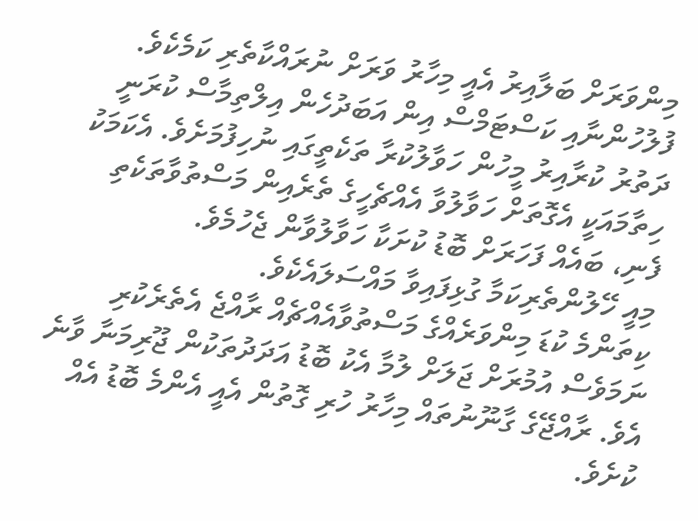މިންވަރަށް ބަލާއިރު އެއީ މިހާރު ވަރަށް ނުރައްކާތެރި ކަމެކެވެ.
ފުލުހުންނާއި ކަސްޓަމްސް އިން އަބަދުހެން އިލްތިމާސް ކުރަނީ ދަތުރު ކުރާއިރު މީހުން ހަވާލުކުރާ ތަކެތީގައި ނުހިފުމަށެވެ. އެކަމަކު ހިތާމައަކީ އެގޮތަށް ހަވާލުވާ އެއްޗެހީގެ ތެރެއިން މަސްތުވާތަކެތި ފެނި، ބައެއް ފަހަރަށް ބޮޑު ކުށަކާ ހަވާލުވާން ޖެހުމެވެ.
މިއީ ހޭލުންތެރިކަމާ ގުޅިފައިވާ މައްސަލައެކެވެ.
ކިތަންމެ ކުޑަ މިންވަރެއްގެ މަސްތުވާއެއްޗެއް ރާއްޖެ އެތެރެކުރި ނަމަވެސް އުމުރަށް ޖަލަށް ލުމާ އެކު ބޮޑު އަދަދުތަކުން ޖޫރިމަނާ ވާނެ އެވެ. ރާއްޖޭގެ ގާނޫނުތައް މިހާރު ހުރި ގޮތުން އެއީ އެންމެ ބޮޑު އެއް ކުށެވެ.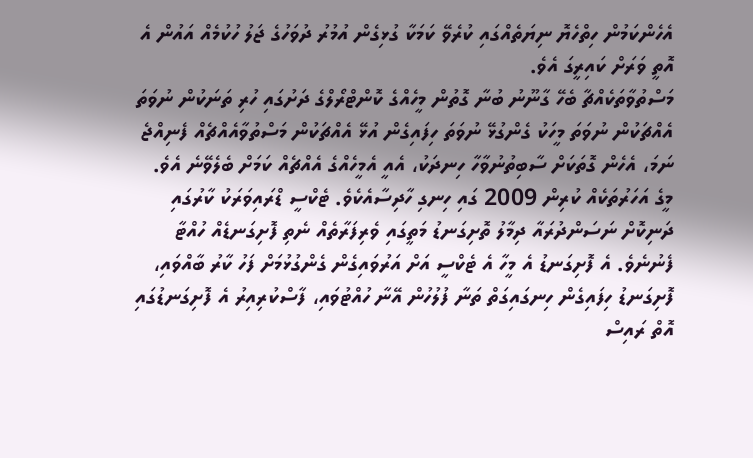އެހެންކަމުން ހިތްހެޔޮ ނިޔަތެއްގައި ކުރެވޭ ކަމަކާ ގުޅިގެން އުމުރު ދުވަހުގެ ޖަލު ހުކުމެއް އައުން އެ އޮތީ ވަރަށް ކައިރީގަ އެވެ.
މަސްތުވާތަކެއްޗާ ބެހޭ ގާނޫނު ބުނާ ގޮތުން މީހެއްގެ ކޮންޓްރޯލްގެ ދަށުގައި ހުރި ތަނަކުން ނުވަތަ އެއްޗަކުން ނުވަތަ މީހަކު ގެންގުޅޭ ނުވަތަ ހިފައިގެން އުޅޭ އެއްޗަކުން މަސްތުވާއެއްޗެއް ފެނިއްޖެ ނަމަ، އެހެން ގޮތަކަށް ސާބިތުނުވާހާ ހިނދަކު، އެއީ އެމީހެއްގެ އެއްޗެއް ކަމަށް ބެލެވޭނެ އެވެ.
މީގެ އަހަރުތަކެއް ކުރިން 2009 ގައި ހިނގި ހާދިސާއެކެވެ. ޓެކްސީ ޑްރައިވަރަކު ކާރުގައި ދަނިކޮށް ނަސަންދުރައާ ދިމާލު ތޮށިގަނޑު މަތީގައި ވެރިފަރާތެއް ނެތި ފޮށިގަނޑެއް ހުއްޓާ ފެނުނެވެ. އެ ފޮށިގަނޑު އެ މީހާ އެ ޓެކްސީ އަށް އަރުވައިގެން ގެންގުޅުމަށް ފަހު ކާރު ބާއްވައި، ފޮށިގަނޑު ހިފައިގެން ހިނގައިގަތް ތަނާ ފުލުހުން އޭނާ ހުއްޓުވައި، ފާސްކުރިއިރު އެ ފޮށިގަނޑުގައި އޮތް ރައިސް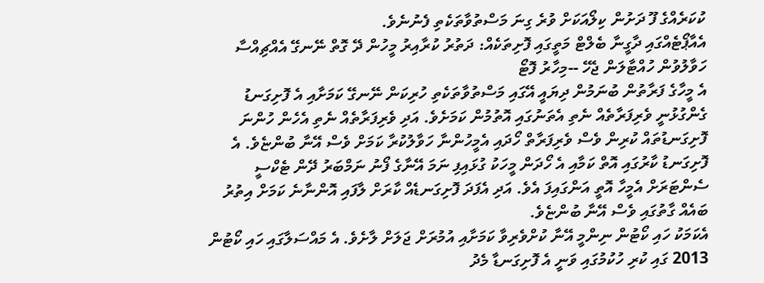ކުކަރެއްގެ ފޫ ދަށުން ކިލޯއަކަށް ވުރެ ގިނަ މަސްތުވާތަކެތި ފެނުނެވެ.
އެއާޕޯޓެއްގައި ދާގީނާ ބެލްޓް މަތީގައި ފޮށިތަކެއް: ދަތުރު ކުރާއިރު މީހުން ދޭ ގޮތް ނޭނގޭ އެއްޗިއްސާ ހަވާލުވުން ހުއްޓާލަން ޖެހޭ --މިހާރު ފޮޓޯ
އެ މީހާގެ ފަރާތުން ބުނަމުން ދިޔައީ އޭގައި މަސްތުވާތަކެތި ހުރިކަން ނޭނގޭ ކަމަށާއި އެ ފޮށިގަނޑު ގެންގުޅުނީ ވެރިފަރާތެއް ނެތި އެތަނުގައި އޮތުމުން ކަމަށެވެ. އަދި ވެރިފަރާތެއް ނެތި އެހެން ހުންނަ ފޮށިގަނޑުތައް ކުރިން ވެސް ވެރިފަރާތް ހޯދައި އެމީހުންނާ ހަވާލުކުރާ ކަމަށް ވެސް އޭނާ ބުންޏެވެ. އެ ފޮށިގަނޑު ކާރުގައި އޮތް ކަމާއި އެ ހޯދަން މީހަކު ގުޅައިފި ނަމަ އޭނާގެ ފޯނު ނަމްބަރު ދޭން ޓެކްސީ ސެންޓަރަށް އެމީހާ އޮތީ އަންގައިފަ އެވެ. އަދި އެފަދަ ފޮށިގަނޑެއް ކާރަށް ލާފައި އޮންނާނެ ކަމަށް އިތުރު ބައެއް ގާތުގައި ވެސް އޭނާ ބުންޏެވެ.
އެކަމަކު ހައި ކޯޓުން ނިންމީ އޭނާ ކުށްވެރިވާ ކަމަށާއި އުމުރަށް ޖަލަށް ލާށެވެ. އެ މައްސަލާގައި ހައި ކޯޓުން 2013 ގައި ކުރި ހުކުމުގައި ވަނީ އެ ފޮށިގަނޑާ މެދު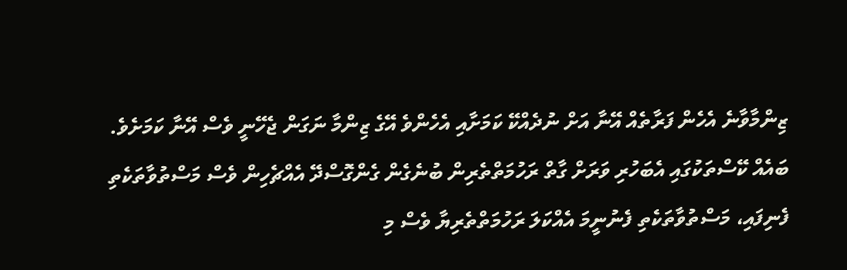ޒިންމާވާނެ އެހެން ފަރާތެއް އޭނާ އަށް ނުދެއްކޭ ކަމަށާއި އެހެންވެ އޭގެ ޒިންމާ ނަގަން ޖެހޭނީ ވެސް އޭނާ ކަމަށެވެ.
ބައެއް ކޭސްތަކުގައި އެބަހުރި ވަރަށް ގާތް ރަހުމަތްތެރިން ބުނެގެން ގެންގޮސްދޭ އެއްޗެހިން ވެސް މަސްތުވާތަކެތި ފެނިފައި، މަސްތުވާތަކެތި ފެނުނީމަ އެއްކަލަ ރަހުމަތްތެރިޔާ ވެސް މި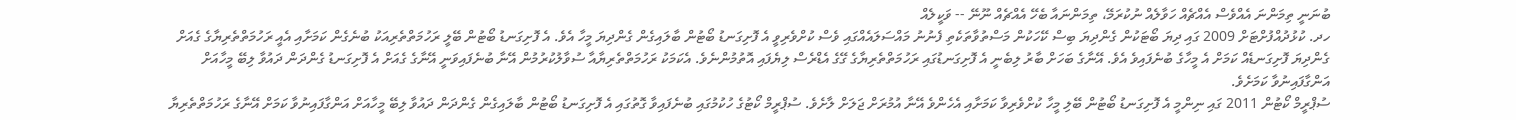ބުނަނީ ތިމަންނަ އެއްވެސް އެއްޗެއް ހަވާލެއް ނުކުރަމޭ، ތިމަންނައާ ބެހޭ އެއްޗެއް ނޫނޭ -- ވަކީލެއް
ހދ. ކުޅުދުއްފުށްޓަށް 2009 ގައި ދިޔަ ބޯޓަކުން ގެންދިޔަ ބިސް ކޭހަކުން މަސްތުވާތަކެތި ފެނުނު މައްސަލައެއްގައި ވެސް ކުށްވެރިވީ އެ ފޮށިގަނޑު ބޯޓުން ބާލައިގެން ގެންދިޔަ މީހާ އެވެ. އެ ފޮށިގަނޑު ބޯޓުން ބޭލީ ރަހުމަތްތެރިއަކު ބުނެގެން ކަމަށާއި އެއީ ރަހުމަތްތެރިޔާގެ ގެއަށް ގެންދިޔަ ފޮށިގަނޑެއް ކަމަށް އެ މީހާގެ ބުނެފައިވެ އެވެ. އޭނާގެ ބަހަށް ބާރު ލިބެނީ އެ ފޮށިގަނޑުގައި ރަހުމަތްތެރިޔާގެ ގޭގެ އެޑްރެސް ލިޔެފައި އޮތުމުންނެވެ. އެކަމަކު ރަހުމަތްތެރިޔާއާ ސުވާލުކުރުމުން އޭނާ ބުނެފައިވަނީ އޭނާގެ ގެއަށް އެ ފޮށިގަނޑު ގެންދަން ދައުވާ ލިބޭ މީހާއަށް އަންގާފައިނުވާ ކަމަށެވެ.
ސުޕްރީމް ކޯޓުން 2011 ގައި ނިންމީ އެ ފޮށިގަނޑު ބޯޓުން ބޭލި މީހާ ކުށްވެރިވާ ކަމަށާއި އެހެންވެ އޭނާ އުމުރަށް ޖަލަށް ލާށެވެ. ސުޕްރީމް ކޯޓުގެ ހުކުމުގައި ބުނެފައިވާ ގޮތުގައި އެ ފޮށިގަނޑު ބޯޓުން ބާލައިގެން ގެންދަން ދައުވާ ލިބޭ މީހާއަށް އަންގާފައިނުވާ ކަމަށް އޭނާގެ ރަހުމަތްތެރިޔާ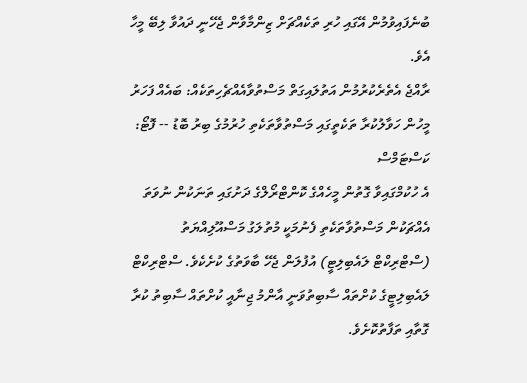ބުނެފައިވުމުން އޭގައި ހުރި ތަކެއްޗަށް ޒިންމާވާން ޖެހޭނީ ދައުވާ ލިބޭ މީހާ އެވެ.
ރާއްޖެ އެތެރެކުރުމުން އަތުލައިގަތް މަސްތުވާއެއްޗެހިތަކެއް: ބައެއް ފަހަރު މީހުން ހަވާލުކުރާ ތަކެތީގައި މަސްތުވާތަކެތި ހުރުމުގެ ބިރު ބޮޑު -- ފޮޓޯ: ކަސްޓަމްސް
އެ ހުކުމްގައިވާ ގޮތުން މީހެއްގެ ކޮންޓްރޯލްގެ ދަށުގައި ތަނަކުން ނުވަތަ އެއްޗަކުން މަސްތުވާތަކެތި ފެނުމަކީ މުތުލަގު މަސްއޫލިއްޔަތު (ސްޓްރިކްޓް ލައެބިލިޓީ) އުފުލަން ޖެހޭ ބާވަތުގެ ކުށެކެވެ. ސްޓްރިކްޓް ލައެބިލިޓީގެ ކުށްތައް ސާބިތުވަނީ އާންމު ޖިނާއީ ކުށްތައް ސާބިތު ކުރާ ގޮތާއި ތަފާތުކޮށެވެ.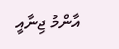އާންމު ޖިނާއީ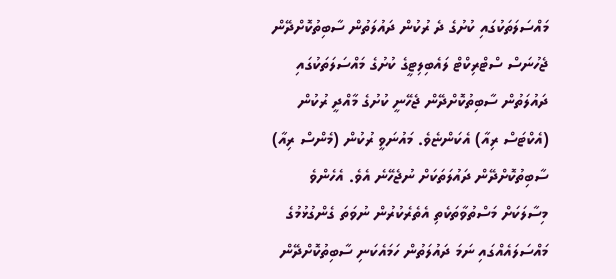މައްސަލަތަކުގައި ކުށުގެ ދެ ރުކުން ދައުލަތުން ސާބިތުކޮށްދޭން ޖެހުނަސް ސްޓްރިކްޓް ލައެބިލިޓީގެ ކުށުގެ މައްސަލަތަކުގައި ދައުލަތުން ސާބިތުކޮށްދޭން ޖެހޭނީ ކުށުގެ މާއްދީ ރުކުން (އެކްޓަސް ރިއާ) އެކަންޏެވެ. މައުނަވީ ރުކުން (މެންސް ރިއާ) ސާބިތުކޮށްދޭން ދައުލަތަކަށް ނުޖެހޭނެ އެވެ. އެހެންވެ މިސާލަކަށް މަސްތުވާތަކެތި އެތެރެކުރުން ނުވަތަ ގެންގުޅުމުގެ މައްސަލައެއްގައި ނަމަ ދައުލަތުން ހަމައެކަނި ސާބިތުކޮށްދޭން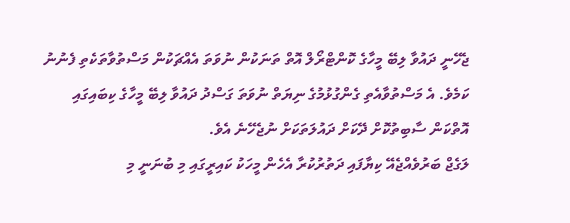ޖެހޭނީ ދައުވާ ލިބޭ މީހާގެ ކޮންޓްރޯލް އޮތް ތަނަކުން ނުވަތަ އެއްޗަކުން މަސްތުވާތަކެތި ފެނުނު ކަމެވެ. އެ މަސްތުވާއެތި ގެންގުޅުމުގެ ނިޔަތް ނުވަތަ ގަސްދު ދައުވާ ލިބޭ މީހާގެ ކިބައިގައި އޮތްކަން ސާބިތުކޮށް ދޭކަށް ދައުލަތަކަށް ނުޖެހޭނެ އެވެ.
ލަގެޖް ބަރުވެއްޖެއޭ ކިޔާފައި ދަތުރުކުރާ އެހެން މީހަކު ކައިރީގައި މި ބުނަނީ މި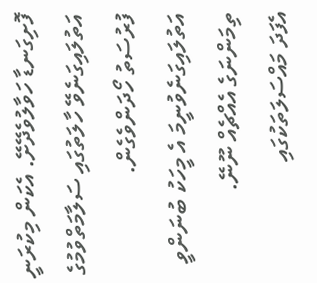ފޮށިގަނޑާ ހަވާލުވެދޭށޭ. އެކަން މިކުރަނީ އަތުލައިގަނެވޭ ހާލަތުގައި ސަލާމަތްވުމުގެ ފުރުސަތު ހޯދަންވެގެން. އަތުލައިގަނެވުނީމަ އެ މީހަކު ބުނަންވީ ތިމަންނަގެ އެއްޗެއް ނޫނޭ.
އެފަދަ މައްސަލަތަކުގައި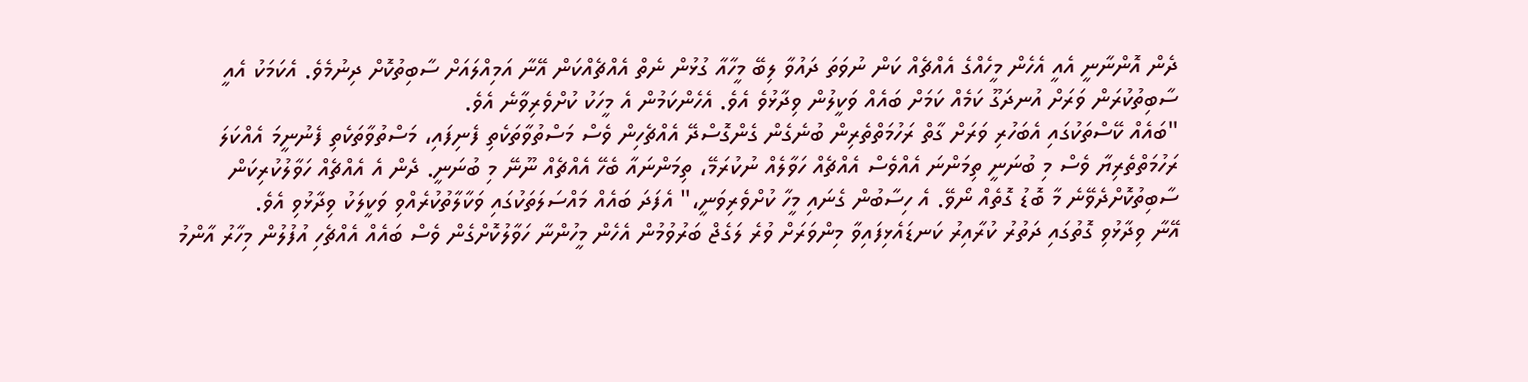ދެން އޮންނާނީ އެއީ އެހެން މީހެއްގެ އެއްޗެއް ކަން ނުވަތަ ދައުވާ ލިބޭ މީހާއާ ގުޅުން ނެތް އެއްޗެއްކަން އޭނާ އަމިއްލައަށް ސާބިތުކޮށް ދިނުމެވެ. އެކަމަކު އެއީ ސާބިތުކުރަން ވަރަށް އުނދަގޫ ކަމެއް ކަމަށް ބައެއް ވަކީލުން ވިދާޅުވެ އެވެ. އެހެންކަމުން އެ މީހަކު ކުށްވެރިވާނެ އެވެ.
"ބައެއް ކޭސްތަކުގައި އެބަހުރި ވަރަށް ގާތް ރަހުމަތްތެރިން ބުނެގެން ގެންގޮސްދޭ އެއްޗެހިން ވެސް މަސްތުވާތަކެތި ފެނިފައި، މަސްތުވާތަކެތި ފެނުނީމަ އެއްކަލަ ރަހުމަތްތެރިޔާ ވެސް މި ބުނަނީ ތިމަންނަ އެއްވެސް އެއްޗެއް ހަވާލެއް ނުކުރަމޭ، ތިމަންނައާ ބެހޭ އެއްޗެއް ނޫނޭ މި ބުނަނީ. ދެން އެ އެއްޗެއް ހަވާލުކުރިކަން ސާބިތުކޮށްދެވޭނެ މާ ބޮޑު ގޮތެއް ނޯވޭ. އެ ހިސާބުން ގެނައި މީހާ ކުށްވެރިވަނީ،" އެފަދަ ބައެއް މައްސަލަތަކުގައި ވަކާލާތުކުރެއްވި ވަކީލަކު ވިދާޅުވި އެވެ.
އޭނާ ވިދާޅުވި ގޮތުގައި ދަތުރު ކުރާއިރު ކަނޑައެޅިފައިވާ މިންވަރަށް ވުރެ ލަގެޖް ބަރުވުމުން އެހެން މީހުންނާ ހަވާލުކޮށްގެން ވެސް ބައެއް އެއްޗެހި އުފުލުން މިހާރު އާންމު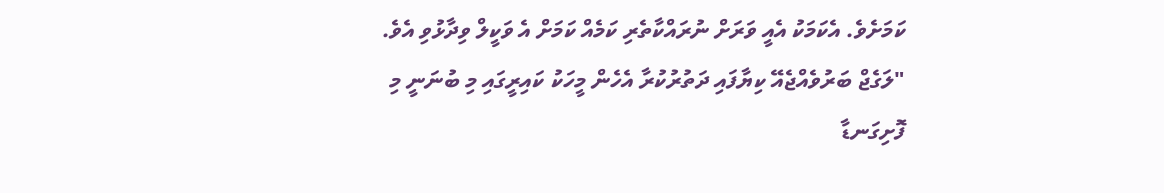ކަމަށެވެ. އެކަމަކު އެއީ ވަރަށް ނުރައްކާތެރި ކަމެއް ކަމަށް އެ ވަކީލް ވިދާޅުވި އެވެ.
"ލަގެޖް ބަރުވެއްޖެއޭ ކިޔާފައި ދަތުރުކުރާ އެހެން މީހަކު ކައިރީގައި މި ބުނަނީ މި ފޮށިގަނޑާ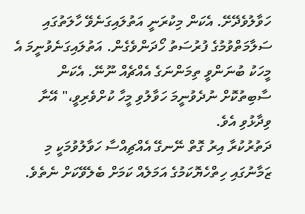ހަވާލުވެދޭށޭ. އެކަން މިކުރަނީ އަތުލައިގަނެވޭ ހާލަތުގައި ސަލާމަތްވުމުގެ ފުރުސަތު ހޯދަންވެގެން. އަތުލައިގަނެވުނީމަ އެ މީހަކު ބުނަންވީ ތިމަންނަގެ އެއްޗެއް ނޫނޭ. އެކަން ސާބިތުކޮށް ނުދެވުނީމަ ހަވާލުވި މީހާ ކުށްވެރިވީ،" އޭނާ ވިދާޅުވި އެވެ.
ދަތުރުކުރާ އިރު ގޮތް ނޭނގޭ އެއްޗިއްސާ ހަވާލުވުމަކީ މި ޒަމާނުގައި ހިތްހެޔޮކަމުގެ އަމަލެއް ކަމަށް ބެލެވޭކަށް ނެތެވެ.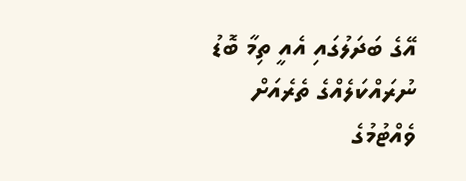އޭގެ ބަދަލުގައި އެއީ ތިމާ ބޮޑު ނުރައްކަލެއްގެ ތެރެއަށް ވެއްޓުމުގެ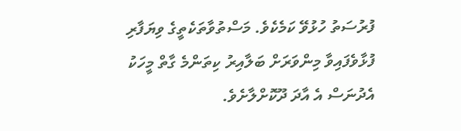ފުރުސަތު ހުޅުވޭ ކަމެކެވެ. މަސްތުވާތަކެތީގެ ވިޔަފާރި ފުޅާވެފައިވާ މިންވަރަށް ބަލާއިރު ކިތަންމެ ގާތް މީހަކު އެދުނަސް އެ އާދަ ދޫކޮށްލާށެވެ.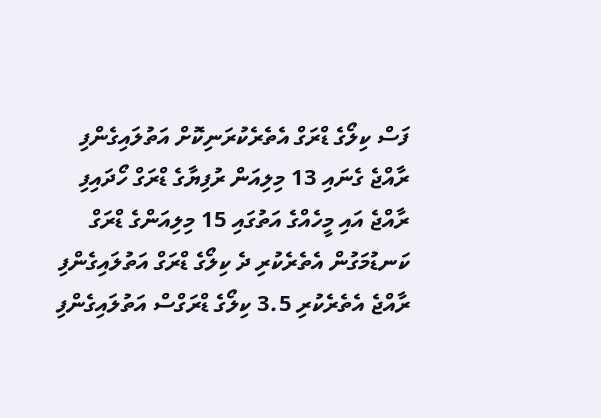ފަސް ކިލޯގެ ޑްރަގް އެތެރެކުރަނިކޮށް އަތުލައިގެންފި
ރާއްޖެ ގެނައި 13 މިލިއަން ރުފިޔާގެ ޑްރަގް ހޯދައިފި
ރާއްޖެ އައި މީހެއްގެ އަތުގައި 15 މިލިއަންގެ ޑްރަގް
ކަނޑުމަގުން އެތެރެކުރި ދެ ކިލޯގެ ޑްރަގް އަތުލައިގެންފި
ރާއްޖެ އެތެރެކުރި 3.5 ކިލޯގެ ޑްރަގްސް އަތުލައިގެންފި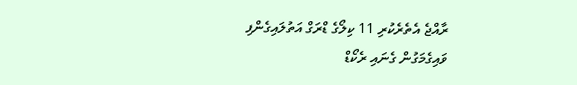ރާއްޖެ އެތެރެކުރި 11 ކިލޯގެ ޑްރަގް އަތުލައިގެންފި
ވައިގެމަގުން ގެނައި ރެކޯޑް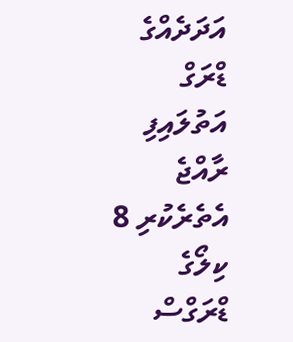އަދަދެއްގެ ޑްރަގް އަތުލައިފި
ރާއްޖެ އެތެރެކުރި 8 ކިލޯގެ ޑްރަގްސް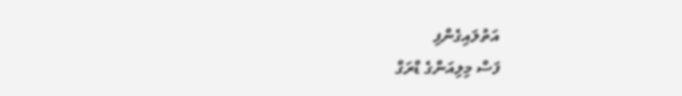އަތުލައިގެންފި
ފަސް މިލިއަންގެ ޑްރަގް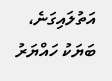އަތުލައިގަނެ، ބަޔަކު ހައްޔަރު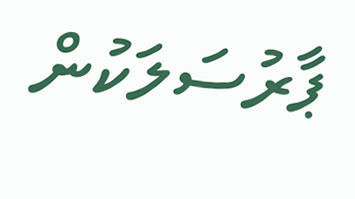ޕާރުސަލަކުން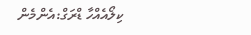ކިލޯއެއްހާ ޑްރަގް:އެންމެން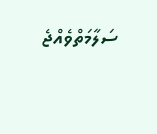ސަލާމަތްވެއްޖެ